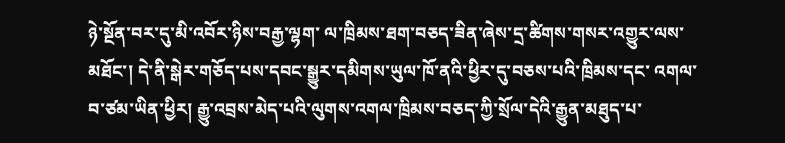ཉེ་སྔོན་བར་དུ་མི་འབོར་ཉིས་བརྒྱ་ལྷག་ ལ་ཁྲིམས་ཐག་བཅད་ཟིན་ཞེས་དྲ་ཚིགས་གསར་འགྱུར་ལས་མཐོང་། དེ་ནི་སྒེར་གཅོད་པས་དབང་སྒྱུར་དམིགས་ཡུལ་ཁོ་ནའི་ཕྱིར་དུ་བཅས་པའི་ཁྲིམས་དང་ འགལ་བ་ཙམ་ཡིན་ཕྱིར། རྒྱུ་འབྲས་མེད་པའི་ལུགས་འགལ་ཁྲིམས་བཅད་ཀྱི་སྲོལ་དེའི་རྒྱུན་མཐུད་པ་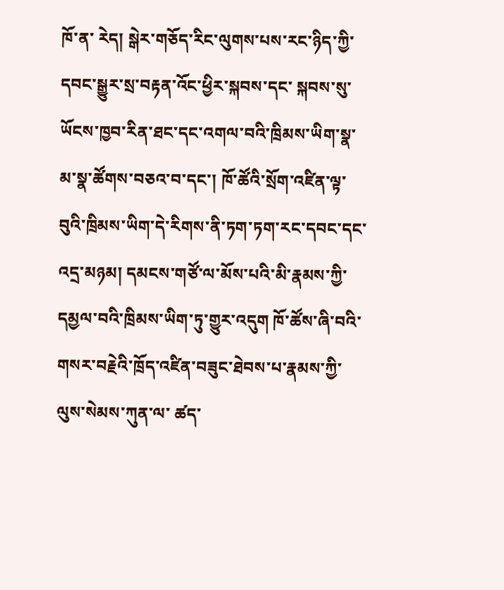ཁོ་ན་ རེད། སྒེར་གཅོད་རིང་ལུགས་པས་རང་ཉིད་ཀྱི་དབང་སྒྱུར་སྲ་བརྟན་འོང་ཕྱིར་སྐབས་དང་ སྐབས་སུ་ཡོངས་ཁྱབ་རིན་ཐང་དང་འགལ་བའི་ཁྲིམས་ཡིག་སྣ་མ་སྣ་ཚོགས་བཅའ་བ་དང་། ཁོ་ཚོའི་སྲོག་འཛིན་ལྟ་བུའི་ཁྲིམས་ཡིག་དེ་རིགས་ནི་ཏག་ཏག་རང་དབང་དང་འདྲ་མཉམ། དམངས་གཙོ་ལ་མོས་པའི་མི་རྣམས་ཀྱི་དམྱལ་བའི་ཁྲིམས་ཡིག་ཏུ་གྱུར་འདུག ཁོ་ཚོས་ཞི་བའི་གསར་བརྗེའི་ཁྲོད་འཛིན་བཟུང་ཐེབས་པ་རྣམས་ཀྱི་ལུས་སེམས་ཀུན་ལ་ ཚད་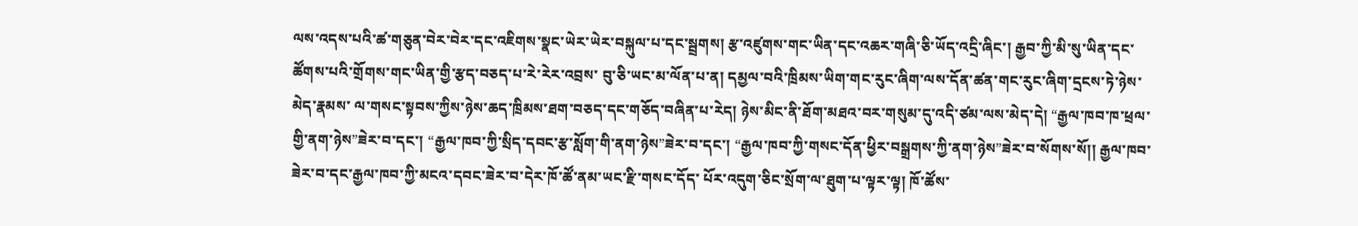ལས་འདས་པའི་ཚ་གཅུན་བེར་བེར་དང་འཇིགས་སྣང་ཡེར་ཡེར་བསྐུལ་པ་དང་སྦྲགས། རྩ་འཛུགས་གང་ཡིན་དང་འཆར་གཞི་ཅི་ཡོད་འདྲི་ཞིང་། རྒྱབ་ཀྱི་མི་སུ་ཡིན་དང་ཚོགས་པའི་གྲོགས་གང་ཡིན་གྱི་རྩད་བཅད་པ་རེ་རེར་འབྲས་ བུ་ཅི་ཡང་མ་ལོན་པ་ན། དམྱལ་བའི་ཁྲིམས་ཡིག་གང་རུང་ཞིག་ལས་དོན་ཚན་གང་རུང་ཞིག་དྲངས་ཏེ་ཉེས་མེད་རྣམས་ ལ་གསང་སྟབས་ཀྱིས་ཉེས་ཆད་ཁྲིམས་ཐག་བཅད་དང་གཅོད་བཞིན་པ་རེད། ཉེས་མིང་ནི་ཐོག་མཐའ་བར་གསུམ་དུ་འདི་ཙམ་ལས་མེད་དེ། “རྒྱལ་ཁབ་ཁ་ཕྲལ་གྱི་ནག་ཉེས”ཟེར་བ་དང་། “རྒྱལ་ཁབ་ཀྱི་སྲིད་དབང་རྩ་སློག་གི་ནག་ཉེས”ཟེར་བ་དང་། “རྒྱལ་ཁབ་ཀྱི་གསང་དོན་ཕྱིར་བསྒྲགས་ཀྱི་ནག་ཉེས”ཟེར་བ་སོགས་སོ།། རྒྱལ་ཁབ་ཟེར་བ་དང་རྒྱལ་ཁབ་ཀྱི་མངའ་དབང་ཟེར་བ་དེར་ཁོ་ཚོ་ནམ་ཡང་རྫི་གསང་དོད་ པོར་འདུག་ཅིང་སྲོག་ལ་ཐུག་པ་ལྟར་ལྟ། ཁོ་ཚོས་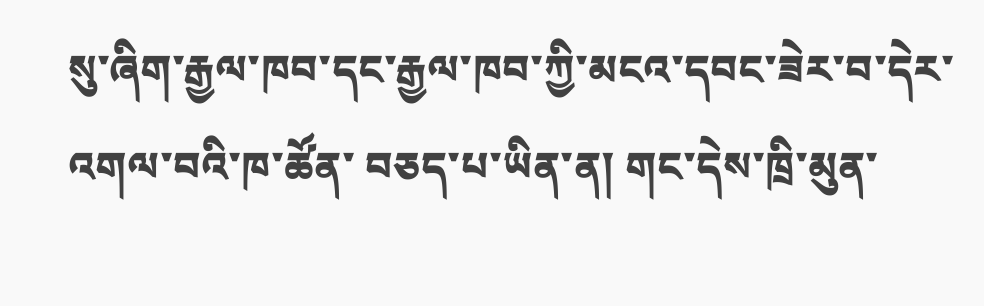སུ་ཞིག་རྒྱལ་ཁབ་དང་རྒྱལ་ཁབ་ཀྱི་མངའ་དབང་ཟེར་བ་དེར་འགལ་བའི་ཁ་ཚོན་ བཅད་པ་ཡིན་ན། གང་དེས་ཁྲི་མུན་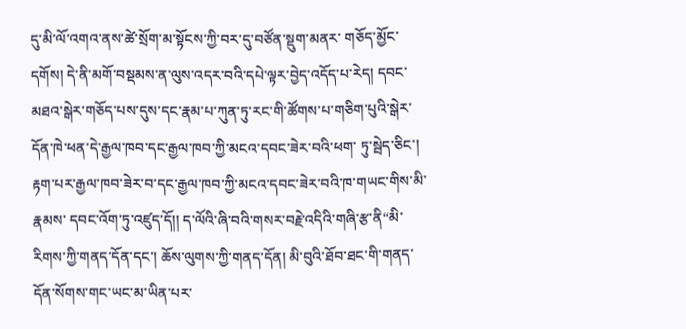དུ་མི་ལོ་འགའ་ནས་ཚེ་སྲོག་མ་སྟོངས་ཀྱི་བར་དུ་བཙོན་སྡུག་མནར་ གཅོད་མྱོང་དགོས། དེ་ནི་མགོ་བསྡམས་ན་ལུས་འདར་བའི་དཔེ་ལྟར་བྱེད་འདོད་པ་རེད། དབང་མཐའ་སྒེར་གཅོད་པས་དུས་དང་རྣམ་པ་ཀུན་ཏུ་རང་གི་ཚོགས་པ་གཅིག་པུའི་སྒེར་ དོན་ཁེ་ཕན་དེ་རྒྱལ་ཁབ་དང་རྒྱལ་ཁབ་ཀྱི་མངའ་དབང་ཟེར་བའི་ཕག་ ཏུ་སྦེད་ཅིང་། རྟག་པར་རྒྱལ་ཁབ་ཟེར་བ་དང་རྒྱལ་ཁབ་ཀྱི་མངའ་དབང་ཟེར་བའི་ཁ་གཡང་གིས་མི་རྣམས་ དབང་འོག་ཏུ་འཛུད་དོ།། ད་ལོའི་ཞི་བའི་གསར་བརྗེ་འདིའི་གཞི་རྩ་ནི“མི་ རིགས་ཀྱི་གནད་དོན་དང་། ཆོས་ལུགས་ཀྱི་གནད་དོན། མི་བུའི་ཐོབ་ཐང་གི་གནད་དོན་སོགས་གང་ཡང་མ་ཡིན་པར་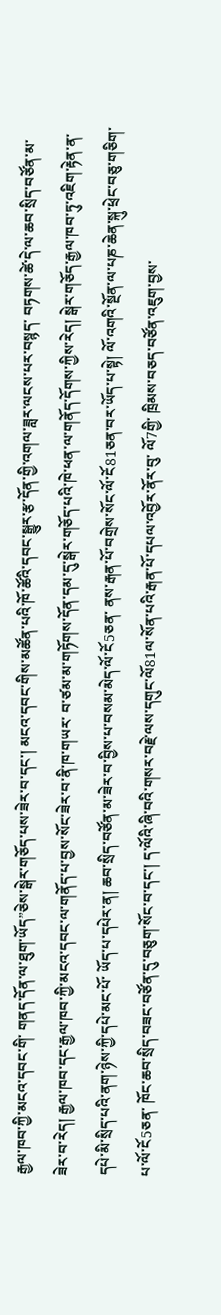རྒྱལ་ཁབ་ཀྱི་མངའ་དབང་གི་ གནད་དོན་ལ་ཐུག་ཡོད”ཅེས་སྒེར་གཅོད་པས་ཟེར་བ་དང་། མངའ་དབང་གིས་མཚོན་པའི་ཁོ་ཚོའི་དབང་སྒྱུར་རྩ་དོན་གྱི་འགལ་ཟླར་ལངས་པར་བསྙད་ བཏགས་ཚེ་དེ་ལ་ཆབ་སྲིད་བཙོན་མ་ཟེར་བ་རེད། རྒྱལ་ཁབ་དང་རྒྱལ་ཁབ་ཀྱི་མངའ་དབང་ལ་གནོད་པ་བྱས་སོང་ཟེར་བ་ནི་ཁ་གཡར་ བ་ཙམ་མ་གཏོགས་དོན་དམ་དུ་སྒེར་གཅོད་པའི་ཁེ་ཕན་ལ་གནོད་དོགས་ཀྱིས་རེད། སྒེར་གཅོད་རྒྱལ་ཁབ་ཏུ་འཇིག་རྟེན་ན་དཔེ་མི་སྲིད་པའི་ནག་ཉེས་ཀྱི་དཔེ་མང་པོ་ ཡོད་པ་དཔེར་ན། ཆབ་སྲིད་བཙོན་མ་ཟེར་བ་བྱིས་པ་བསམ་མེད་ལོ་ངོ5ཅན་ ནས་རྒན་པོ་བགྲེས་སོང་ལོ་ངོ81ཅན་བར་ཡོད་པ་སྟེ། ལོ་འགའི་སྔོན་ལ་པཎ་ཆེན་སྐུ་ཕྲེང་བཅུ་གཅིག་པ་ལོ་ངོ5ཅན་ ཁོང་ཆབ་སྲིད་བཟང་བཙོན་དུ་བཅུག་སོང་བ་དང་། ད་ལོའི་ཞི་བའི་གསར་བརྗེ་ལས་དགུང་ལོ81ལ་སོན་པའི་རྒན་པོ་དཔལ་འབྱོར་ནོར་བུ་ ལོ7གྱི་ ཁྲིམས་བཅད་བཙོན་འཇུག་བྱས་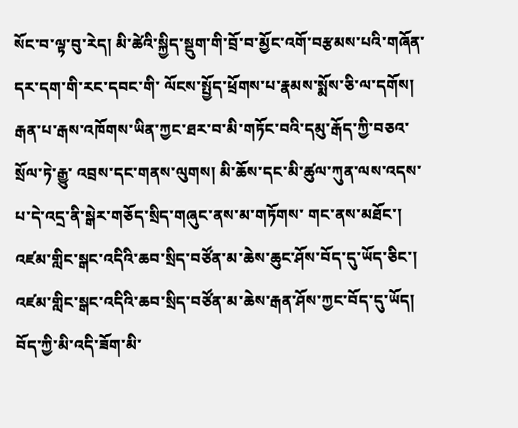སོང་བ་ལྟ་བུ་རེད། མི་ཚེའི་སྐྱིད་སྡུག་གི་བྲོ་བ་མྱོང་འགོ་བརྩམས་པའི་གཞོན་དར་དག་གི་རང་དབང་གི་ ལོངས་སྤྱོད་ཕྲོགས་པ་རྣམས་སྨོས་ཅི་ལ་དགོས། རྒན་པ་རྒས་འཁོགས་ཡིན་ཀྱང་ཐར་བ་མི་གཏོང་བའི་དམུ་རྒོད་ཀྱི་བཅའ་སྲོལ་ཏེ་རྒྱུ་ འབྲས་དང་གནས་ལུགས། མི་ཆོས་དང་མི་ཚུལ་ཀུན་ལས་འདས་པ་དེ་འདྲ་ནི་སྒེར་གཅོད་སྲིད་གཞུང་ནས་མ་གཏོགས་ གང་ནས་མཐོང་། འཛམ་གླིང་སྒང་འདིའི་ཆབ་སྲིད་བཙོན་མ་ཆེས་ཆུང་ཤོས་བོད་དུ་ཡོད་ཅིང་། འཛམ་གླིང་སྒང་འདིའི་ཆབ་སྲིད་བཙོན་མ་ཆེས་རྒན་ཤོས་ཀྱང་བོད་དུ་ཡོད། བོད་ཀྱི་མི་འདི་ཟོག་མི་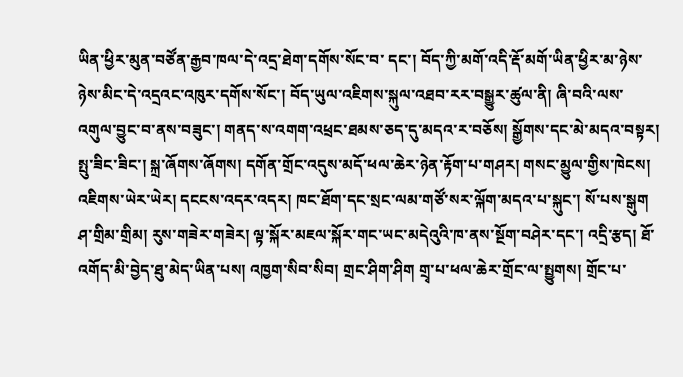ཡིན་ཕྱིར་མུན་བཙོན་རྒྱབ་ཁལ་དེ་འདྲ་ཐེག་དགོས་སོང་བ་ དང་། བོད་ཀྱི་མགོ་འདི་རྡོ་མགོ་ཡིན་ཕྱིར་མ་ཉེས་ཉེས་མིང་དེ་འདྲའང་འཁུར་དགོས་སོང་། བོད་ཡུལ་འཇིགས་སྐུལ་འཐབ་རར་བསྒྱུར་ཚུལ་ནི། ཞི་བའི་ལས་འགུལ་བྱུང་བ་ནས་བཟུང་། གནད་ས་འགག་འཕྲང་ཐམས་ཅད་དུ་མདའ་ར་བཅོས། སྒྱོགས་དང་མེ་མདའ་བསྟར། སྤུ་ཟིང་ཟིང་། སྐྲ་ཞོགས་ཞོགས། དགོན་གྲོང་འདུས་མདོ་ཕལ་ཆེར་ཉེན་རྟོག་པ་གཤར། གསང་མྱུལ་གྱིས་ཁེངས། འཇིགས་ཡེར་ཡེར། དངངས་འདར་འདར། ཁང་ཐོག་དང་སྲང་ལམ་གཙོ་སར་ལྐོག་མདའ་པ་སྐུང་། སོ་པས་སྒུག ཤ་གྲིམ་གྲིམ། རུས་གཟེར་གཟེར། ལྟ་སྐོར་མཇལ་སྐོར་གང་ཡང་མདེའུའི་ཁ་ནས་སྔོག་བཤེར་དང་། འདྲི་རྩད། ཐོ་འགོད་མི་བྱེད་ཐུ་མེད་ཡིན་པས། འཁྱག་སིབ་སིབ། གྲང་ཤིག་ཤིག གྲྭ་པ་ཕལ་ཆེར་གྲོང་ལ་སྤྱུགས། གྲོང་པ་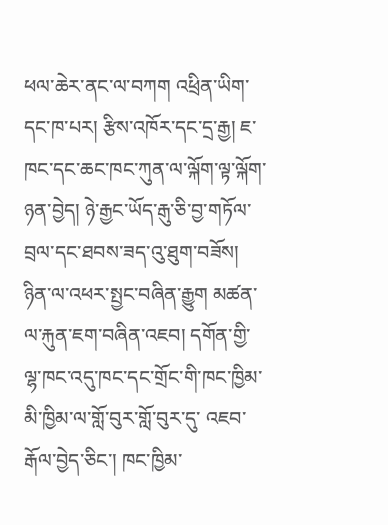ཕལ་ཆེར་ནང་ལ་བཀག འཕྲིན་ཡིག་དང་ཁ་པར། རྩིས་འཁོར་དང་དྲ་རྒྱ། ཇ་ཁང་དང་ཆང་ཁང་ཀུན་ལ་ལྐོག་ལྟ་ལྐོག་ཉན་བྱེད། ཉེ་རྒྱང་ཡོད་རྒུ་ཅི་བྱ་གཏོལ་བྲལ་དང་ཐབས་ཟད་འུ་ཐུག་བཟོས། ཉིན་ལ་འཕར་སྤྱང་བཞིན་རྒྱུག མཚན་ལ་རྐུན་ཇག་བཞིན་འཇབ། དགོན་གྱི་ལྷ་ཁང་འདུ་ཁང་དང་གྲོང་གི་ཁང་ཁྱིམ་མི་ཁྱིམ་ལ་གློ་བུར་གློ་བུར་དུ་ འཇབ་རྒོལ་བྱེད་ཅིང་། ཁང་ཁྱིམ་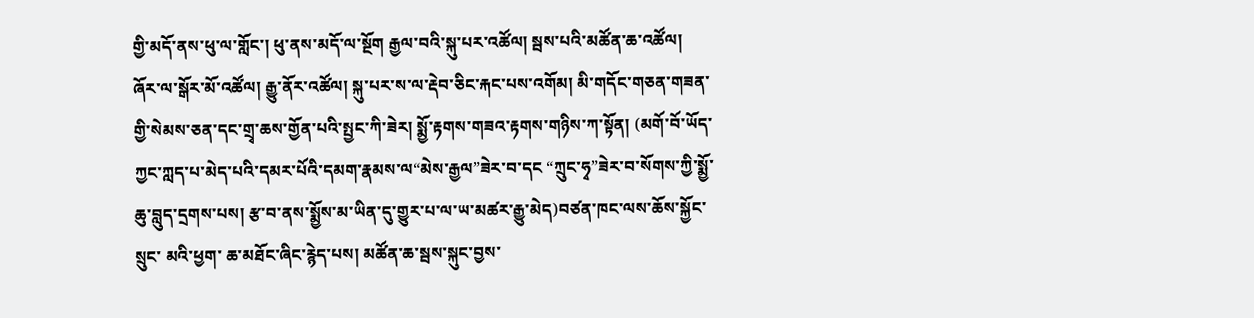གྱི་མདོ་ནས་ཕུ་ལ་གློང་། ཕུ་ནས་མདོ་ལ་སྔོག རྒྱལ་བའི་སྐུ་པར་འཚོལ། སྦས་པའི་མཚོན་ཆ་འཚོལ། ཞོར་ལ་སྒོར་མོ་འཚོལ། རྒྱུ་ནོར་འཚོལ། སྐུ་པར་ས་ལ་རྡེབ་ཅིང་རྐང་པས་འགོམ། མི་གདོང་གཅན་གཟན་གྱི་སེམས་ཅན་དང་གྲྭ་ཆས་གྱོན་པའི་སྤྱང་ཀི་ཟེར། སྨྱོ་རྟགས་གཟའ་རྟགས་གཉིས་ཀ་སྟོན། (མགོ་བོ་ཡོད་ཀྱང་ཀླད་པ་མེད་པའི་དམར་པོའི་དམག་རྣམས་ལ“མེས་རྒྱལ”ཟེར་བ་དང “ཀྲུང་ཧྭ”ཟེར་བ་སོགས་ཀྱི་སྨྱོ་ཆུ་བླུད་དྲགས་པས། རྩ་བ་ནས་སྨྱོས་མ་ཡིན་དུ་གྱུར་པ་ལ་ཡ་མཚར་རྒྱུ་མེད)བཙན་ཁང་ལས་ཆོས་སྐྱོང་སྲུང་ མའི་ཕྱག་ ཆ་མཐོང་ཞིང་རྙེད་པས། མཚོན་ཆ་སྦས་སྐུང་བྱས་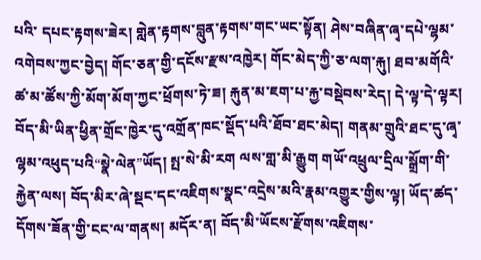པའི་ དཔང་རྟགས་ཟེར། གླེན་རྟགས་བླུན་རྟགས་གང་ཡང་སྟོན། ཤེས་བཞིན་ཞྭ་དཔེ་ལྷམ་འགེབས་ཀྱང་བྱེད། གོང་ཅན་གྱི་དངོས་རྫས་འཁྱེར། གོང་མེད་ཀྱི་ཅ་ལག་རྐུ། ཐབ་མགོའི་ཚ་མ་ཚོས་ཀྱི་མོག་མོག་ཀྱང་ཕྲོགས་ཏེ་ཟ། རྐུན་མ་ཇག་པ་རྐྱ་བསྡེབས་རེད། དེ་ལྟ་དེ་ལྟར། བོད་མི་ཡིན་ཕྱིན་གྲོང་ཁྱེར་དུ་འགྲོན་ཁང་སྡོད་པའི་ཐོབ་ཐང་མེད། གནམ་གྲུའི་ཐང་དུ་ཞྭ་ལྷམ་འཕུད་པའི“སྣེ་ལེན”ཡོད། སྤ་སེ་མི་རག ལས་གླ་མི་རྒྱུག གཡོ་འཕྲུལ་དྲིལ་སྒྲོག་གི་རྐྱེན་ལས། བོད་མིར་ཞེ་སྡང་དང་འཇིགས་སྣང་འདྲེས་མའི་རྣམ་འགྱུར་གྱིས་ལྟ། ཡོད་ཚད་དོགས་ཟོན་གྱི་ངང་ལ་གནས། མདོར་ན། བོད་མི་ཡོངས་རྫོགས་འཇིགས་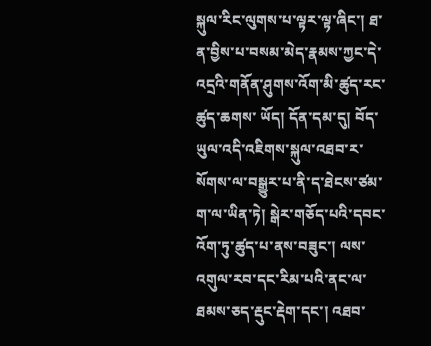སྐུལ་རིང་ལུགས་པ་ལྟར་ལྟ་ཞིང་། ཐ་ན་བྱིས་པ་བསམ་མེད་རྣམས་ཀྱང་དེ་འདྲའི་གནོན་ཤུགས་འོག་མི་ཚུད་རང་ཚུད་ཆགས་ ཡོད། དོན་དམ་དུ། བོད་ཡུལ་འདི་འཇིགས་སྐུལ་འཐབ་ར་སོགས་ལ་བསྒྱུར་པ་ནི་ད་ཐེངས་ཙམ་ག་ལ་ཡིན་ཏེ། སྒེར་གཅོད་པའི་དབང་འོག་ཏུ་ཚུད་པ་ནས་བཟུང་། ལས་འགུལ་རབ་དང་རིམ་པའི་ནང་ལ་ཐམས་ཅད་རྡུང་རྡེག་དང་། འཐབ་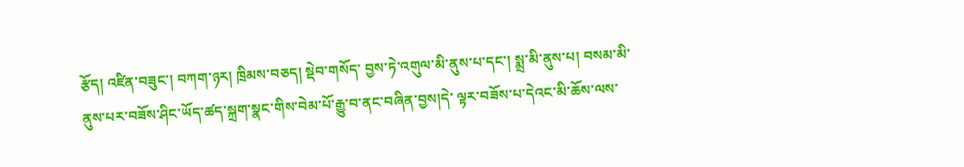རྩོད། འཛིན་བཟུང་། བཀག་ཉར། ཁྲིམས་བཅད། སྡེབ་གསོད་ བྱས་ཏེ་འགུལ་མི་ནུས་པ་དང་། སྨྲ་མི་ནུས་པ། བསམ་མི་ནུས་པར་བཟོས་ཤིང་ཡོད་ཚད་སྐྲག་སྣང་གིས་བེམ་པོ་རྒྱུ་བ་ནང་བཞིན་བྱས།དེ་ ལྟར་བཟོས་པ་དེའང་མི་ཆོས་ལས་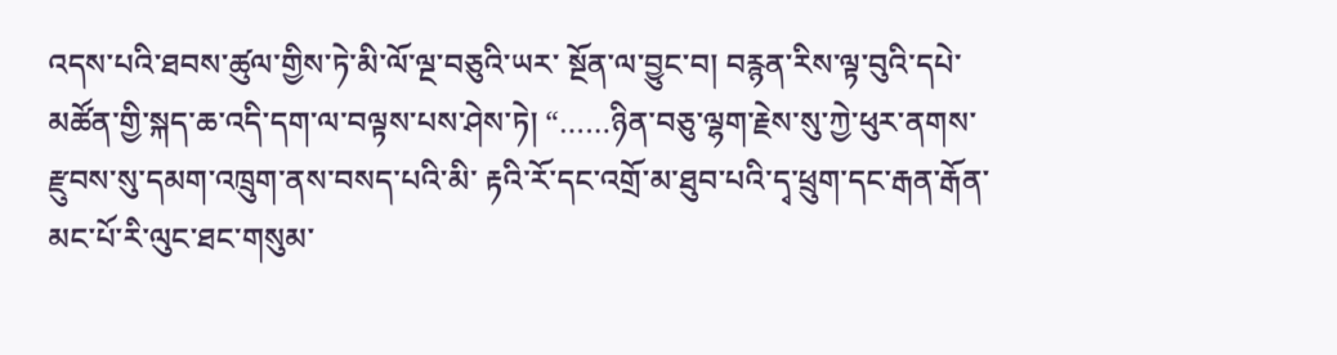འདས་པའི་ཐབས་ཚུལ་གྱིས་ཏེ་མི་ལོ་ལྔ་བཅུའི་ཡར་ སྔོན་ལ་བྱུང་བ། བརྙན་རིས་ལྟ་བུའི་དཔེ་མཚོན་གྱི་སྐད་ཆ་འདི་དག་ལ་བལྟས་པས་ཤེས་ཏེ། “……ཉིན་བཅུ་ལྷག་རྗེས་སུ་ཀྱེ་ཕུར་ནགས་རྫུབས་སུ་དམག་འཁྲུག་ནས་བསད་པའི་མི་ རྟའི་རོ་དང་འགྲོ་མ་ཐུབ་པའི་དྭ་ཕྲུག་དང་རྒན་རྒོན་མང་པོ་རི་ལུང་ཐང་གསུམ་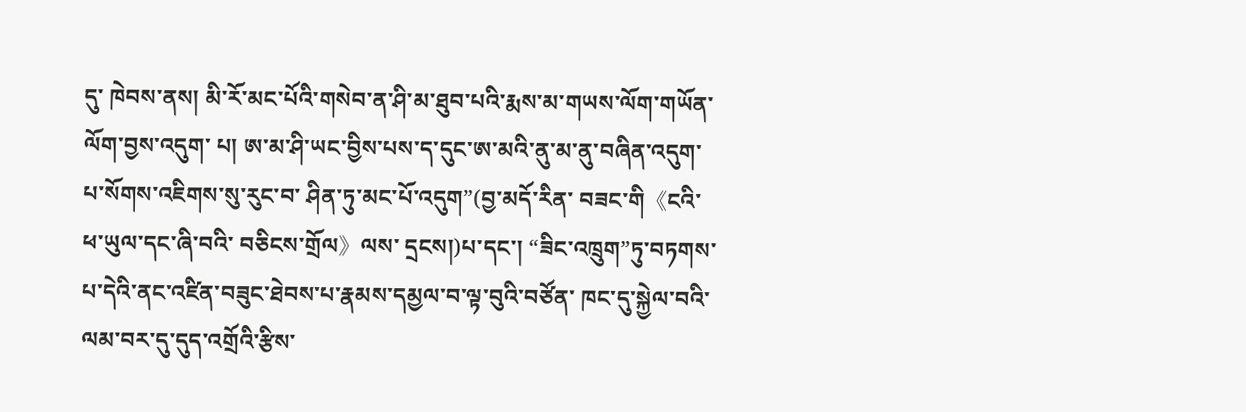དུ་ ཁེབས་ནས། མི་རོ་མང་པོའི་གསེབ་ན་ཤི་མ་ཐུབ་པའི་རྨས་མ་གཡས་ལོག་གཡོན་ལོག་བྱས་འདུག་ པ། ཨ་མ་ཤི་ཡང་བྱིས་པས་ད་དུང་ཨ་མའི་ནུ་མ་ནུ་བཞིན་འདུག་པ་སོགས་འཇིགས་སུ་རུང་བ་ ཤིན་ཏུ་མང་པོ་འདུག”(བྱ་མདོ་རིན་ བཟང་གི《ངའི་ཕ་ཡུལ་དང་ཞི་བའི་ བཅིངས་གྲོལ》ལས་ དྲངས།)པ་དང་། “ཟིང་འཁྲུག”ཏུ་བཏགས་པ་དེའི་ནང་འཛིན་བཟུང་ཐེབས་པ་རྣམས་དམྱལ་བ་ལྟ་བུའི་བཙོན་ ཁང་དུ་སྐྱེལ་བའི་ལམ་བར་དུ་དུད་འགྲོའི་རྩིས་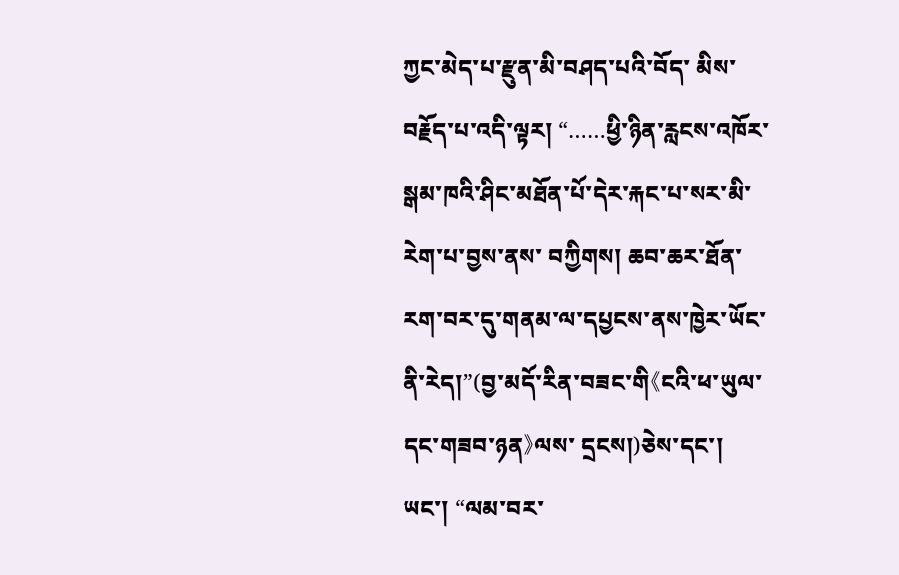ཀྱང་མེད་པ་རྫུན་མི་བཤད་པའི་བོད་ མིས་བརྗོད་པ་འདི་ལྟར། “……ཕྱི་ཉིན་རླངས་འཁོར་སྒམ་ཁའི་ཤིང་མཐོན་པོ་དེར་རྐང་པ་སར་མི་རེག་པ་བྱས་ནས་ བཀྱིགས། ཆབ་ཆར་ཐོན་རག་བར་དུ་གནམ་ལ་དཔྱངས་ནས་ཁྱེར་ཡོང་ནི་རེད།”(བྱ་མདོ་རིན་བཟང་གི《ངའི་ཕ་ཡུལ་དང་གཟབ་ཉན》ལས་ དྲངས།)ཅེས་དང་། ཡང་། “ལམ་བར་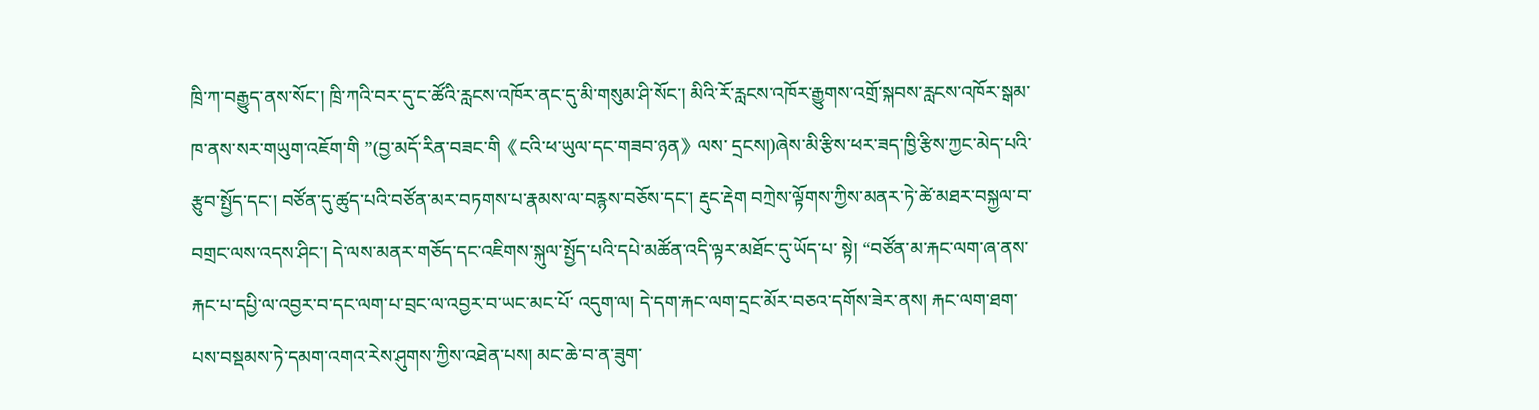ཁྲི་ཀ་བརྒྱུད་ནས་སོང་། ཁྲི་ཀའི་བར་དུ་ང་ཚོའི་རླངས་འཁོར་ནང་དུ་མི་གསུམ་ཤི་སོང་། མིའི་རོ་རླངས་འཁོར་རྒྱུགས་འགྲོ་སྐབས་རླངས་འཁོར་སྒམ་ཁ་ནས་སར་གཡུག་འཇོག་གི ”(བྱ་མདོ་རིན་བཟང་གི《ངའི་ཕ་ཡུལ་དང་གཟབ་ཉན》ལས་ དྲངས།)ཞེས་མི་རྩིས་ཕར་ཟད་ཁྱི་རྩིས་ཀྱང་མེད་པའི་རྩུབ་སྤྱོད་དང་། བཙོན་དུ་ཚུད་པའི་བཙོན་མར་བཏགས་པ་རྣམས་ལ་བརྙས་བཅོས་དང་། རྡུང་རྡེག བཀྲེས་ལྟོགས་ཀྱིས་མནར་ཏེ་ཚེ་མཐར་བསྐྱལ་བ་བགྲང་ལས་འདས་ཤིང་། དེ་ལས་མནར་གཅོད་དང་འཇིགས་སྐུལ་སྤྱོད་པའི་དཔེ་མཚོན་འདི་ལྟར་མཐོང་དུ་ཡོད་པ་ སྟེ། “བཙོན་མ་རྐང་ལག་ཞ་ནས་རྐང་པ་དཔྱི་ལ་འབྱར་བ་དང་ལག་པ་བྲང་ལ་འབྱར་བ་ཡང་མང་པོ་ འདུག་ལ། དེ་དག་རྐང་ལག་དྲང་མོར་བཅའ་དགོས་ཟེར་ནས། རྐང་ལག་ཐག་པས་བསྡམས་ཏེ་དམག་འགའ་རེས་ཤུགས་ཀྱིས་འཐེན་པས། མང་ཆེ་བ་ན་ཟུག་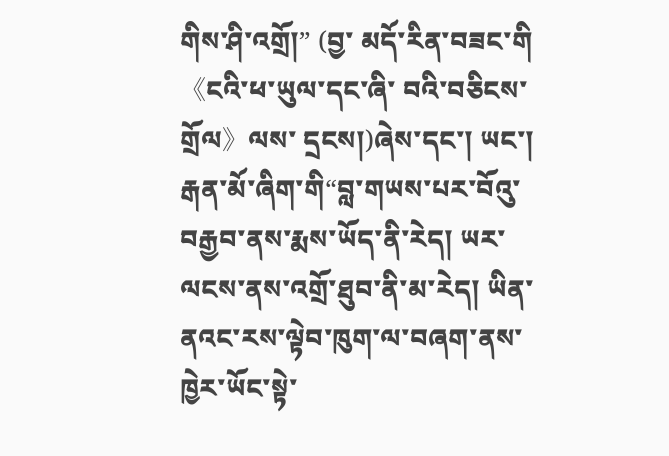གིས་ཤི་འགྲོ།” (བྱ་ མདོ་རིན་བཟང་གི《ངའི་ཕ་ཡུལ་དང་ཞི་ བའི་བཅིངས་གྲོལ》ལས་ དྲངས།)ཞེས་དང་། ཡང་། རྒན་མོ་ཞིག་གི“བླ་གཡས་པར་བོའུ་བརྒྱབ་ནས་རྨས་ཡོད་ནི་རེད། ཡར་ལངས་ནས་འགྲོ་ཐུབ་ནི་མ་རེད། ཡིན་ནའང་རས་ལྟེབ་ཁུག་ལ་བཞག་ནས་ཁྱེར་ཡོང་སྟེ་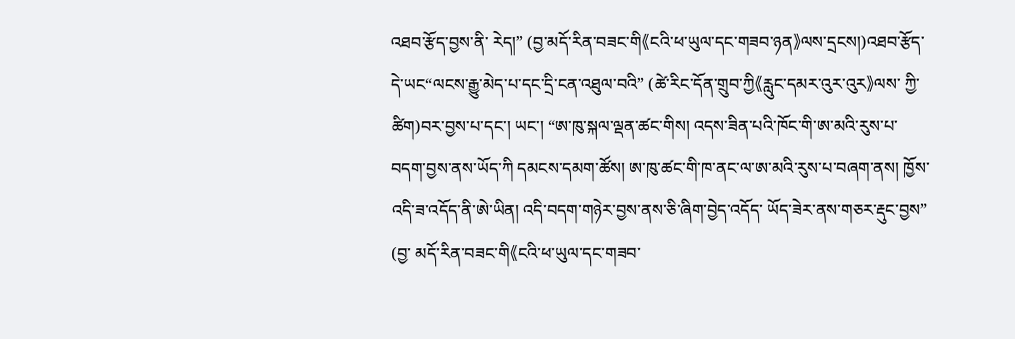འཐབ་རྩོད་བྱས་ནི་ རེད།” (བྱ་མདོ་རིན་བཟང་གི《ངའི་ཕ་ཡུལ་དང་གཟབ་ཉན》ལས་དྲངས།)འཐབ་རྩོད་དེ་ཡང“ལངས་རྒྱུ་མེད་པ་དང་དྲི་ངན་འཐུལ་བའི” (ཚེ་རིང་དོན་གྲུབ་ཀྱི《རླུང་དམར་འུར་འུར》ལས་ ཀྱི་ཚིག)བར་བྱས་པ་དང་། ཡང་། “ཨ་ཁུ་སྐལ་ལྡན་ཚང་གིས། འདས་ཟིན་པའི་ཁོང་གི་ཨ་མའི་རུས་པ་བདག་བྱས་ནས་ཡོད་ཀི དམངས་དམག་ཚོས། ཨ་ཁུ་ཚང་གི་ཁ་ནང་ལ་ཨ་མའི་རུས་པ་བཞག་ནས། ཁྱོས་འདི་ཟ་འདོད་ནི་ཨེ་ཡིན། འདི་བདག་གཉེར་བྱས་ནས་ཅི་ཞིག་བྱེད་འདོད་ ཡོད་ཟེར་ནས་གཅར་རྡུང་བྱས” (བྱ་ མདོ་རིན་བཟང་གི《ངའི་ཕ་ཡུལ་དང་གཟབ་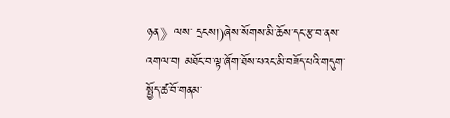ཉན》ལས་ དྲངས།)ཞེས་སོགས་མི་ཆོས་དང་རྩ་བ་ནས་འགལ་བ། མཐོང་བ་ལྟ་ཞོག་ཐོས་པའང་མི་བཟོད་པའི་གདུག་སྤྱོད་ཚ་བོ་གནམ་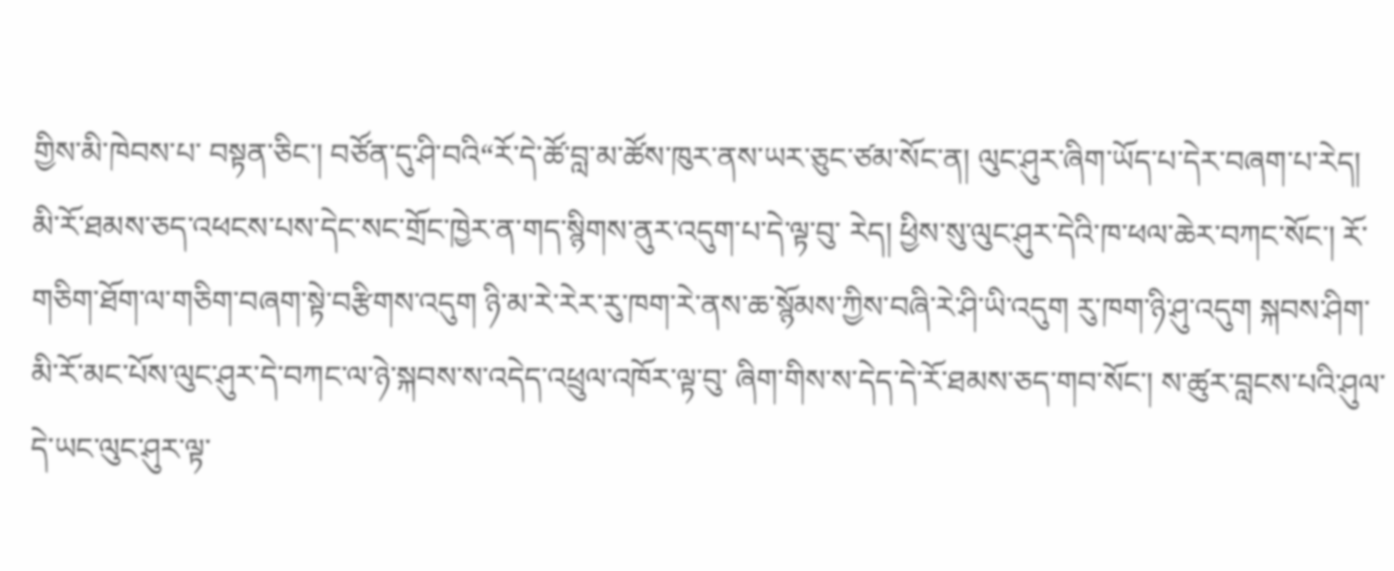གྱིས་མི་ཁེབས་པ་ བསྟན་ཅིང་། བཙོན་དུ་ཤི་བའི“རོ་དེ་ཚོ་བླ་མ་ཚོས་ཁུར་ནས་ཡར་ཅུང་ཙམ་སོང་ན། ལུང་ཤུར་ཞིག་ཡོད་པ་དེར་བཞག་པ་རེད། མི་རོ་ཐམས་ཅད་འཕངས་པས་དེང་སང་གྲོང་ཁྱེར་ན་གད་སྙིགས་ནུར་འདུག་པ་དེ་ལྟ་བུ་ རེད། ཕྱིས་སུ་ལུང་ཤུར་དེའི་ཁ་ཕལ་ཆེར་བཀང་སོང་། རོ་གཅིག་ཐོག་ལ་གཅིག་བཞག་སྟེ་བརྩིགས་འདུག ཉི་མ་རེ་རེར་རུ་ཁག་རེ་ནས་ཆ་སྙོམས་ཀྱིས་བཞི་རེ་ཤི་ཡི་འདུག རུ་ཁག་ཉི་ཤུ་འདུག སྐབས་ཤིག་མི་རོ་མང་པོས་ལུང་ཤུར་དེ་བཀང་ལ་ཉེ་སྐབས་ས་འདེད་འཕྲུལ་འཁོར་ལྟ་བུ་ ཞིག་གིས་ས་དེད་དེ་རོ་ཐམས་ཅད་གབ་སོང་། ས་ཚུར་བླངས་པའི་ཤུལ་དེ་ཡང་ལུང་ཤུར་ལྟ་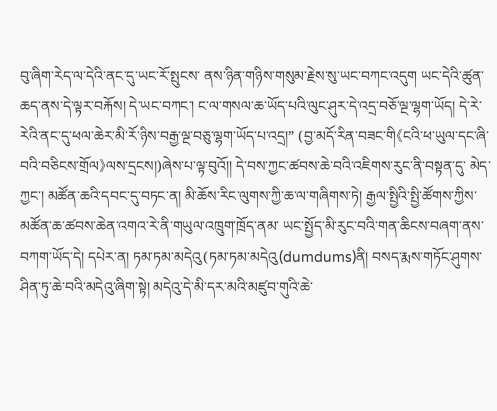བུ་ཞིག་རེད་ལ་དེའི་ནང་དུ་ཡང་རོ་སྤུངས་ ནས་ཉིན་གཉིས་གསུམ་རྗེས་སུ་ཡང་བཀང་འདུག ཡང་དེའི་ཚུན་ཆད་ནས་དེ་ལྟར་བརྐོས། དེ་ཡང་བཀང་། ང་ལ་གསལ་ཆ་ཡོད་པའི་ལུང་ཤུར་དེ་འདྲ་བཅོ་ལྔ་ལྷག་ཡོད། དེ་རེ་རེའི་ནང་དུ་ཕལ་ཆེར་མི་རོ་ཉིས་བརྒྱ་ལྔ་བཅུ་ལྷག་ཡོད་པ་འདྲ།” (བྱ་མདོ་རིན་བཟང་གི《ངའི་ཕ་ཡུལ་དང་ཞི་བའི་བཅིངས་གྲོལ》ལས་དྲངས།)ཞེས་པ་ལྟ་བུའོ།། དེ་བས་ཀྱང་ཚབས་ཆེ་བའི་འཇིགས་རུང་ནི་བསྟན་དུ་ མེད་ཀྱང་། མཚོན་ཆའི་དབང་དུ་བཏང་ན། མི་ཆོས་རིང་ལུགས་ཀྱི་ཆ་ལ་གཞིགས་ཏེ། རྒྱལ་སྤྱིའི་སྤྱི་ཚོགས་ཀྱིས་མཚོན་ཆ་ཚབས་ཆེན་འགའ་རེ་ནི་གཡུལ་འཁྲུག་ཁྲོད་ནམ་ ཡང་སྤྱོད་མི་རུང་བའི་གན་ཆིངས་བཞག་ནས་བཀག་ཡོད་དེ། དཔེར་ན། ཏམ་ཏམ་མདེའུ(ཏམ་ཏམ་མདེའུ(dumdums)ནི། བསད་རྨས་གཏོང་ཤུགས་ཤིན་ཏུ་ཆེ་བའི་མདེའུ་ཞིག་སྟེ། མདེའུ་དེ་མི་དར་མའི་མཛུབ་གུའི་ཆེ་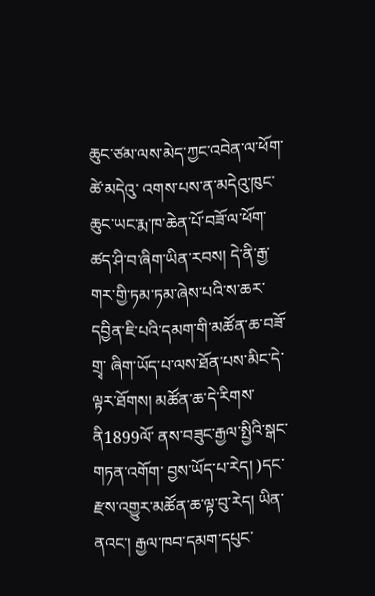ཆུང་ཙམ་ལས་མེད་ཀྱང་འབེན་ལ་ཕོག་ཚེ་མདེའུ་ འགས་པས་ན་མདེའུ་ཁུང་ཆུང་ཡང་རྨ་ཁ་ཆེན་པོ་བཟོ་ལ་ཕོག་ཚད་ཤི་བ་ཞིག་ཡིན་རབས། དེ་ནི་རྒྱ་གར་གྱི་ཏམ་ཏམ་ཞེས་པའི་ས་ཆར་དབྱིན་ཇི་པའི་དམག་གི་མཚོན་ཆ་བཟོ་གྲྭ་ ཞིག་ཡོད་པ་ལས་ཐོན་པས་མིང་དེ་ལྟར་ཐོགས། མཚོན་ཆ་དེ་རིགས་ནི1899ལོ་ ནས་བཟུང་རྒྱལ་སྤྱིའི་སྒང་གཏན་འགོག་ བྱས་ཡོད་པ་རེད། )དང་རྫས་འགྱུར་མཚོན་ཆ་ལྟ་བུ་རེད། ཡིན་ནའང་། རྒྱལ་ཁབ་དམག་དཔུང་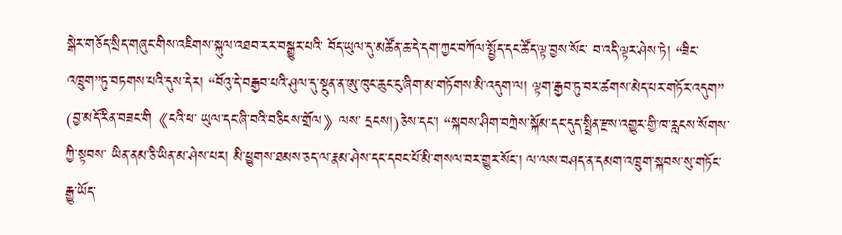སྒེར་གཅོད་སྲིད་གཞུང་གིས་འཇིགས་སྐུལ་འཐབ་རར་བསྒྱུར་པའི་ བོད་ཡུལ་དུ་མཚོན་ཆ་དེ་དག་ཀྱང་བཀོལ་སྤྱོད་དང་ཚོད་ལྟ་བྱས་སོང་ བ་འདི་ལྟར་ཤེས་ཏེ། “ཟིང་འཁྲུག”ཏུ་བཏགས་པའི་དུས་དེར། “བོའུ་དེ་བརྒྱབ་པའི་ཤུལ་དུ་སྔུན་ན་ཨུ་ཁུང་ཆུང་ངུ་ཞིག་མ་གཏོགས་མི་འདུག་ལ། ལྟག་རྒྱབ་ཏུ་བར་ཚགས་མེད་པར་གཏོར་འདུག” (བྱ་མདོ་རིན་བཟང་གི《ངའི་ཕ་ ཡུལ་དང་ཞི་བའི་བཅིངས་གྲོལ》ལས་ དྲངས།)ཅེས་དང་། “སྐབས་ཤིག་བཀྲེས་སྐོམ་དང་དུད་སྤྲིན་རྫས་འགྱུར་གྱི་ཁ་རླངས་སོགས་ཀྱི་སྟབས་ ཡིན་ནམ་ཅི་ཡིན་མ་ཤེས་པར། མི་ཕྱུགས་ཐམས་ཅད་ལ་རྣམ་ཤེས་དང་དབང་པོ་མི་གསལ་བར་གྱུར་སོང་། ལ་ལས་བཤད་ན་དམག་འཁྲུག་སྐབས་སུ་གཏོང་རྒྱུ་ཡོད་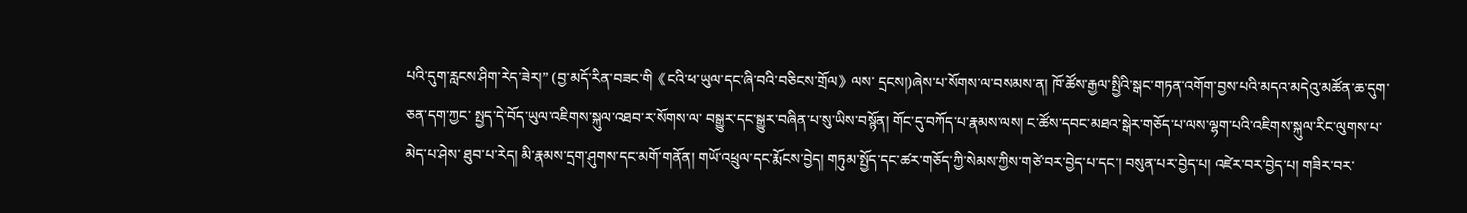པའི་དུག་རླངས་ཤིག་རེད་ཟེར།” (བྱ་མདོ་རིན་བཟང་གི《ངའི་ཕ་ཡུལ་དང་ཞི་བའི་བཅིངས་གྲོལ》ལས་ དྲངས།)ཞེས་པ་སོགས་ལ་བསམས་ན། ཁོ་ཚོས་རྒྱལ་སྤྱིའི་སྒང་གཏན་འགོག་བྱས་པའི་མདའ་མདེའུ་མཚོན་ཆ་དུག་ཅན་དག་ཀྱང་ སྤྱད་དེ་བོད་ཡུལ་འཇིགས་སྐུལ་འཐབ་ར་སོགས་ལ་ བསྒྱུར་དང་སྒྱུར་བཞིན་པ་སུ་ཡིས་བསྙོན། གོང་དུ་བཀོད་པ་རྣམས་ལས། ང་ཚོས་དབང་མཐའ་སྒེར་གཅོད་པ་ལས་ལྷག་པའི་འཇིགས་སྐུལ་རིང་ལུགས་པ་མེད་པ་ཤེས་ ཐུབ་པ་རེད། མི་རྣམས་དྲག་ཤུགས་དང་མགོ་གནོན། གཡོ་འཕྲུལ་དང་རྨོངས་བྱེད། གཏུམ་སྤྱོད་དང་ཚར་གཅོད་ཀྱི་སེམས་ཀྱིས་གཙེ་བར་བྱེད་པ་དང་། བསུན་པར་བྱེད་པ། འཛེར་བར་བྱེད་པ། གཟིར་བར་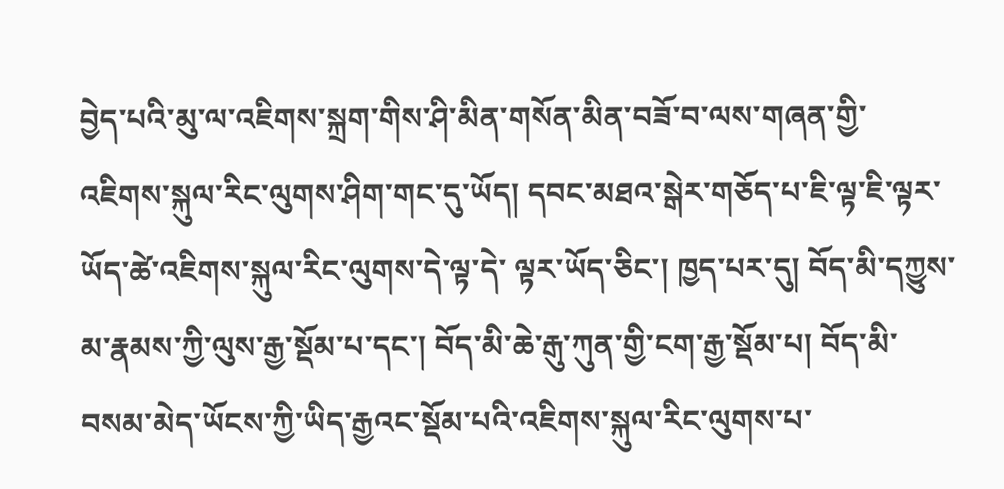བྱེད་པའི་མུ་ལ་འཇིགས་སྐྲག་གིས་ཤི་མིན་གསོན་མིན་བཟོ་བ་ལས་གཞན་གྱི་ འཇིགས་སྐུལ་རིང་ལུགས་ཤིག་གང་དུ་ཡོད། དབང་མཐའ་སྒེར་གཅོད་པ་ཇི་ལྟ་ཇི་ལྟར་ཡོད་ཚེ་འཇིགས་སྐུལ་རིང་ལུགས་དེ་ལྟ་དེ་ ལྟར་ཡོད་ཅིང་། ཁྱད་པར་དུ། བོད་མི་དཀྱུས་མ་རྣམས་ཀྱི་ལུས་རྒྱ་སྡོམ་པ་དང་། བོད་མི་ཆེ་རྒུ་ཀུན་གྱི་ངག་རྒྱ་སྡོམ་པ། བོད་མི་བསམ་མེད་ཡོངས་ཀྱི་ཡིད་རྒྱའང་སྡོམ་པའི་འཇིགས་སྐུལ་རིང་ལུགས་པ་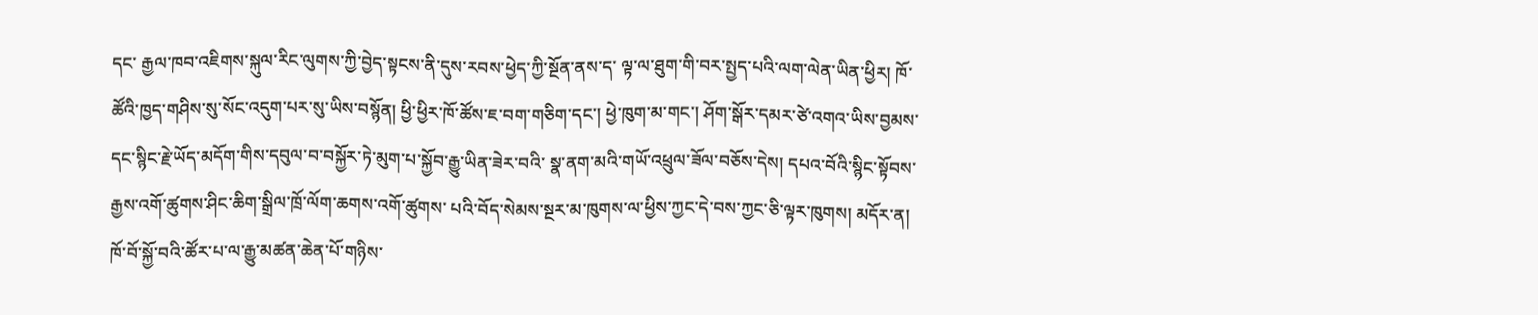དང་ རྒྱལ་ཁབ་འཇིགས་སྐུལ་རིང་ལུགས་ཀྱི་བྱེད་སྟངས་ནི་དུས་རབས་ཕྱེད་ཀྱི་སྔོན་ནས་ད་ ལྟ་ལ་ཐུག་གི་བར་སྤྱད་པའི་ལག་ལེན་ཡིན་ཕྱིར། ཁོ་ཚོའི་ཁྱད་གཤིས་སུ་སོང་འདུག་པར་སུ་ཡིས་བསྙོན། ཕྱི་ཕྱིར་ཁོ་ཚོས་ཇ་བག་གཅིག་དང་། ཕྱེ་ཁུག་མ་གང་། ཤོག་སྒོར་དམར་ཙེ་འགའ་ཡིས་བྱམས་ དང་སྙིང་རྗེ་ཡོད་མདོག་གིས་དབུལ་བ་བསྐྱོར་ཏེ་མུག་པ་སྐྱོབ་རྒྱུ་ཡིན་ཟེར་བའི་ སྣ་ནག་མའི་གཡོ་འཕྲུལ་ཟོལ་བཅོས་དེས། དཔའ་བོའི་སྙིང་སྟོབས་རྒྱས་འགོ་ཚུགས་ཤིང་ཆིག་སྒྲིལ་ཁྲོ་ལོག་ཆགས་འགོ་ཚུགས་ པའི་བོད་སེམས་སྔར་མ་ཁུགས་ལ་ཕྱིས་ཀྱང་དེ་བས་ཀྱང་ཅི་ལྟར་ཁུགས། མདོར་ན། ཁོ་བོ་སྐྱོ་བའི་ཚོར་པ་ལ་རྒྱུ་མཚན་ཆེན་པོ་གཉིས་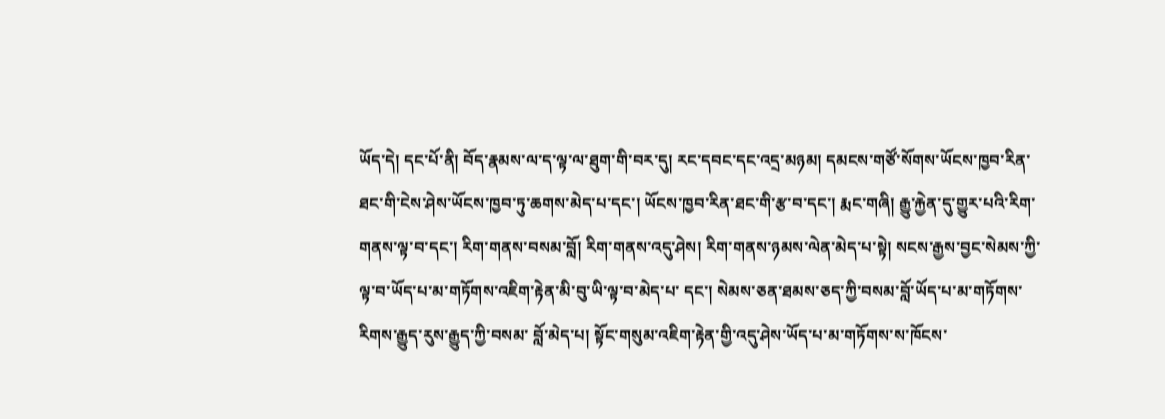ཡོད་དེ། དང་པོ་ནི། བོད་རྣམས་ལ་ད་ལྟ་ལ་ཐུག་གི་བར་དུ། རང་དབང་དང་འདྲ་མཉམ། དམངས་གཙོ་སོགས་ཡོངས་ཁྱབ་རིན་ཐང་གི་ངེས་ཤེས་ཡོངས་ཁྱབ་ཏུ་ཆགས་མེད་པ་དང་། ཡོངས་ཁྱབ་རིན་ཐང་གི་རྩ་བ་དང་། རྨང་གཞི། རྒྱུ་རྐྱེན་དུ་གྱུར་པའི་རིག་གནས་ལྟ་བ་དང་། རིག་གནས་བསམ་བློ། རིག་གནས་འདུ་ཤེས། རིག་གནས་ཉམས་ལེན་མེད་པ་སྟེ། སངས་རྒྱས་བྱང་སེམས་ཀྱི་ལྟ་བ་ཡོད་པ་མ་གཏོགས་འཇིག་རྟེན་མི་བུ་ཡི་ལྟ་བ་མེད་པ་ དང་། སེམས་ཅན་ཐམས་ཅད་ཀྱི་བསམ་བློ་ཡོད་པ་མ་གཏོགས་རིགས་རྒྱུད་རུས་རྒྱུད་ཀྱི་བསམ་ བློ་མེད་པ། སྟོང་གསུམ་འཇིག་རྟེན་གྱི་འདུ་ཤེས་ཡོད་པ་མ་གཏོགས་ས་ཁོངས་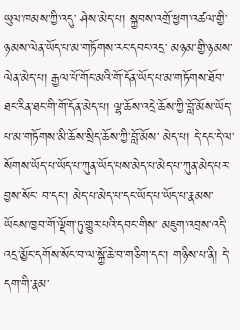ཡུལ་ཁམས་ཀྱི་འདུ་ ཤེས་མེད་པ། སྐྱབས་འགྲོ་ཕྱག་འཚལ་གྱི་ཉམས་ལེན་ཡོད་པ་མ་གཏོགས་རང་དབང་འདྲ་ མཉམ་གྱི་ཉམས་ལེན་མེད་པ། རྒྱལ་པོ་གོང་མའི་གོ་དོན་ཡོད་པ་མ་གཏོགས་ཐོབ་ཐང་རིན་ཐང་གི་གོ་དོན་མེད་པ། ལྷ་ཆོས་འདྲེ་ཆོས་ཀྱི་བློ་མོས་ཡོད་པ་མ་གཏོགས་མི་ཆོས་སྲིད་ཆོས་ཀྱི་བློ་མོས་ མེད་པ། དེ་དང་དེ་ལ་སོགས་ཡོད་པ་ཡོད་པ་ཀུན་ཡོད་པས་མེད་པ་མེད་པ་ཀུན་མེད་པར་བྱས་སོང་ བ་དང་། མེད་པ་མེད་པ་དང་ཡོད་པ་ཡོད་པ་རྣམས་ཡོངས་ཁྱབ་གོ་ལྡོག་ཏུ་གྱུར་པའི་དབང་གིས་ མཇུག་འབྲས་འདི་འདྲ་མྱོང་དགོས་སོང་བ་ལ་སྐྱོ་ཆེ་བ་གཅིག་དང་། གཉིས་པ་ནི། དེ་དག་གི་རྣམ་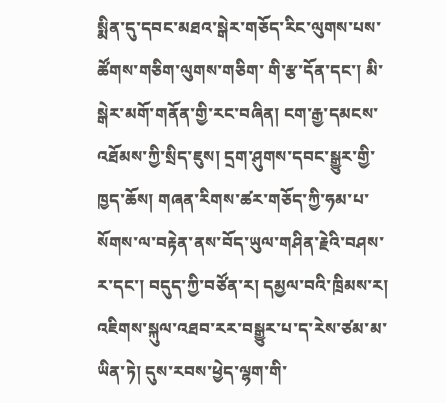སྨིན་དུ་དབང་མཐའ་སྒེར་གཅོད་རིང་ལུགས་པས་ཚོགས་གཅིག་ལུགས་གཅིག་ གི་རྩ་དོན་དང་། མི་སྒེར་མགོ་གནོན་གྱི་རང་བཞིན། ངག་རྒྱ་དམངས་འཐོམས་ཀྱི་སྲིད་ཇུས། དྲག་ཤུགས་དབང་སྒྱུར་གྱི་ཁྱད་ཆོས། གཞན་རིགས་ཚར་གཅོད་ཀྱི་ཧམ་པ་སོགས་ལ་བརྟེན་ནས་བོད་ཡུལ་གཤིན་རྗེའི་བཤས་ར་དང་། བདུད་ཀྱི་བཙོན་ར། དམྱལ་བའི་ཁྲིམས་ར། འཇིགས་སྐུལ་འཐབ་རར་བསྒྱུར་པ་ད་རེས་ཙམ་མ་ཡིན་ཏེ། དུས་རབས་ཕྱེད་ལྷག་གི་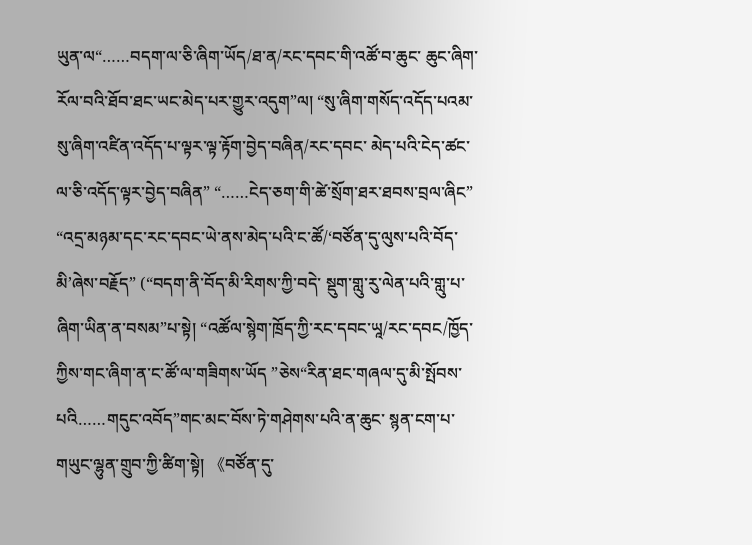ཡུན་ལ“……བདག་ལ་ཅི་ཞིག་ཡོད/ཐ་ན/རང་དབང་གི་འཚོ་བ་ཆུང་ ཆུང་ཞིག་རོལ་བའི་ཐོབ་ཐང་ཡང་མེད་པར་གྱུར་འདུག”ལ། “སུ་ཞིག་གསོད་འདོད་པའམ་སུ་ཞིག་འཛིན་འདོད་པ་ལྟར་ལྟ་རྟོག་བྱེད་བཞིན/རང་དབང་ མེད་པའི་ངེད་ཚང་ལ་ཅི་འདོད་ལྟར་བྱེད་བཞིན” “……ངེད་ཅག་གི་ཚེ་སྲོག་ཐར་ཐབས་བྲལ་ཞིང” “འདྲ་མཉམ་དང་རང་དབང་ཡེ་ནས་མེད་པའི་ང་ཚོ/‘བཙོན་དུ་ལུས་པའི་བོད་མི’ཞེས་བརྗོད” (“བདག་ནི་བོད་མི་རིགས་ཀྱི་བདེ་ སྡུག་གླུ་རུ་ལེན་པའི་གླུ་པ་ཞིག་ཡིན་ན་བསམ”པ་སྟེ། “འཚོལ་སྙེག་ཁྲོད་ཀྱི་རང་དབང་ཡཱ/རང་དབང/ཁྱོད་ཀྱིས་གང་ཞིག་ན་ང་ཚོ་ལ་གཟིགས་ཡོད ”ཅེས“རིན་ཐང་གཞལ་དུ་མི་སྤོབས་པའི……གདུང་འབོད”གང་མང་བོས་ཏེ་གཤེགས་པའི་ན་ཆུང་ སྙན་ངག་པ་གཡུང་ལྷུན་གྲུབ་ཀྱི་ཚིག་སྟེ། 《བཙོན་དུ་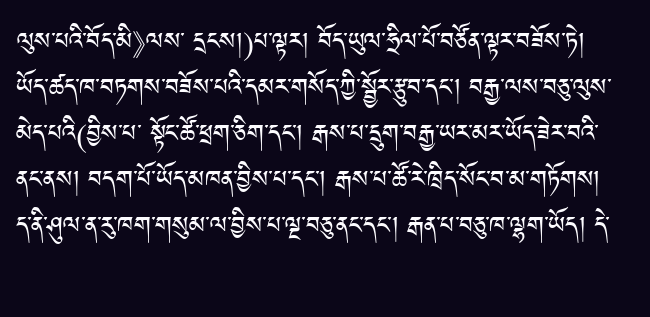ལུས་པའི་བོད་མི》ལས་ དྲངས།)པ་ལྟར། བོད་ཡུལ་ཧྲིལ་པོ་བཙོན་ལྟར་བཟོས་ཏེ། ཡོད་ཚད་ཁ་བཏགས་བཟོས་པའི་དམར་གསོད་ཀྱི་སྦྱོར་རྩུབ་དང་། བརྒྱ་ལས་བཅུ་ལུས་མེད་པའི(བྱིས་པ་ སྟོང་ཚོ་ཕྲག་ཅིག་དང་། རྒས་པ་དྲུག་བརྒྱ་ཡར་མར་ཡོད་ཟེར་བའི་ནང་ནས། བདག་པོ་ཡོད་མཁན་བྱིས་པ་དང་། རྒས་པ་ཚོ་རེ་ཁྲིད་སོང་བ་མ་གཏོགས། ད་ནི་ཤུལ་ན་རུ་ཁག་གསུམ་ལ་བྱིས་པ་ལྔ་བཅུ་ནང་དང་། རྒན་པ་བཅུ་ཁ་ལྷག་ཡོད། དེ་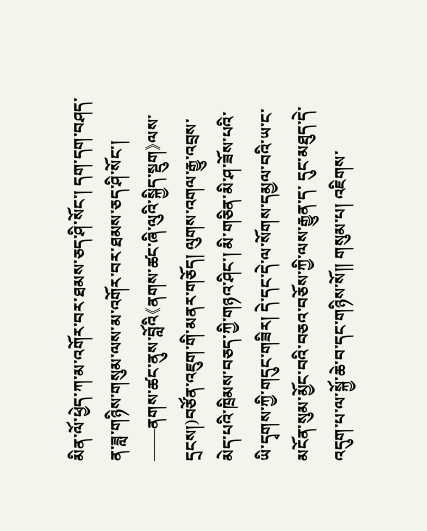མིན་ལོ་ཕྱེད་ཀ་མ་འགོར་བར་ཐམས་ཅད་ཤི་སོང་། དག་དག་བཤད་ན་ཟླ་གཉིས་གསུམ་ལས་མ་འགོར་བར་ཐམས་ཅད་ཤི་སོང་། ——ནགས་ཚང་ནུས་བློའི《ནགས་ཚང་ཞི་ལུའི་སྐྱིད་སྡུག》ལས་ དྲངས།)བཙོན་འཇུག་གི་མནར་གཅོད། ལུགས་འགལ་རྒྱུ་འབྲས་མེད་པའི་ཁྲིམས་བཅད་ཀྱི་གཉའ་ཤིང་། མི་གཅིན་མི་ཤ་ཟོས་པའི་ཡི་དྭགས་ཀྱི་གདུང་གཟིར། དེ་དང་དེ་ལ་སོགས་དམྱལ་བའི་ཡ་ང་མངོན་སུམ་མྱོང་བའི་བཅའ་བཅོས་ཀྱི་ལས་རྒྱུན་ད་ དུང་མཐུད་དེ་འདུག་པ་ལ་སྐྱོ་ཆེ་བ་དང་གཉིས་སོ།། གསུམ་པ། འཇིགས་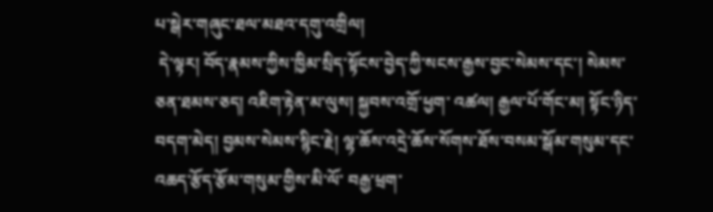པ་སྒེར་གཞུང་ཐལ་མཐའ་དགུ་འགྲིལ།
 དེ་ལྟར། བོད་རྣམས་ཀྱིས་ཁྱིམ་སྲིད་སྟོངས་བྱེད་ཀྱི་སངས་རྒྱས་བྱང་སེམས་དང་། སེམས་ཅན་ཐམས་ཅད། འཇིག་རྟེན་མ་ལུས། སྐྱབས་འགྲོ་ཕྱག་ འཚལ། རྒྱལ་པོ་གོང་མ། སྟོང་ཉིད་བདག་མེད། བྱམས་སེམས་སྙིང་རྗེ། ལྷ་ཆོས་འདྲེ་ཆོས་སོགས་ཐོས་བསམ་སྒོམ་གསུམ་དང་འཆད་རྩོད་རྩོམ་གསུམ་གྱིས་མི་ལོ་ བརྒྱ་ཕྲག་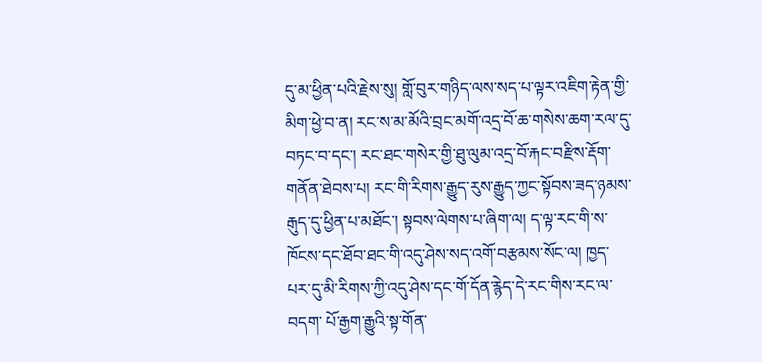དུ་མ་ཕྱིན་པའི་རྗེས་སུ། གློ་བུར་གཉིད་ལས་སད་པ་ལྟར་འཇིག་རྟེན་གྱི་མིག་ཕྱེ་བ་ན། རང་ས་མ་མོའི་བྲང་མགོ་འདྲ་བོ་ཆ་གསེས་ཆག་རལ་དུ་བཏང་བ་དང་། རང་ཐང་གསེར་གྱི་ཐུ་ལུམ་འདྲ་བོ་རྐང་བརྫིས་རྡོག་གནོན་ཐེབས་པ། རང་གི་རིགས་རྒྱུད་རུས་རྒྱུད་ཀྱང་སྟོབས་ཟད་ཉམས་རྒུད་དུ་ཕྱིན་པ་མཐོང་། སྟབས་ལེགས་པ་ཞིག་ལ། ད་ལྟ་རང་གི་ས་ཁོངས་དང་ཐོབ་ཐང་གི་འདུ་ཤེས་སད་འགོ་བརྩམས་སོང་ལ། ཁྱད་པར་དུ་མི་རིགས་ཀྱི་འདུ་ཤེས་དང་གོ་དོན་རྙེད་དེ་རང་གིས་རང་ལ་བདག་ པོ་རྒྱག་རྒྱུའི་སྟ་གོན་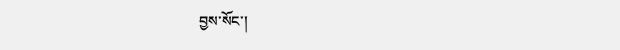བྱས་སོང་།